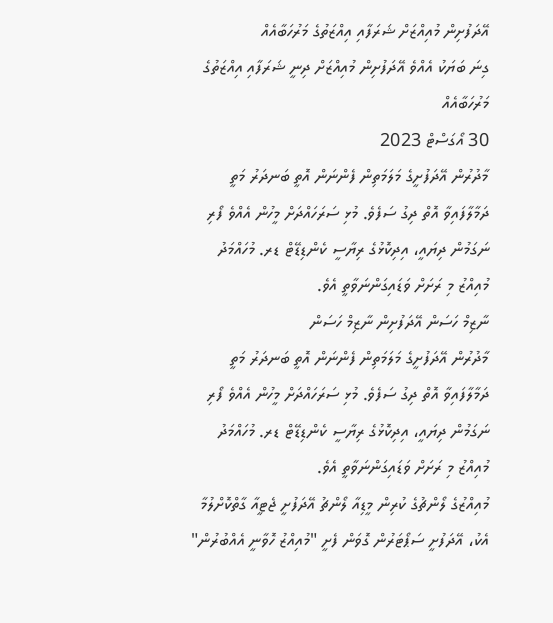އޭދަފުށިން މުއިއްޒަށް ޝަރަފާއި އިއްޒަތުގެ މަރުހަބާއެއް
ގިނަ ބަޔަކު އެއްވެ އޭދަފުށިން މުއިއްޒަށް ދިނީ ޝަރަފާއި އިއްޒަތުގެ މަރުހަބާއެއް
30 އޯގަސްޓް 2023
މާދުރުން އޭދަފުށީގެ މަލަމަތިން ފެންނަން އޮތީ ބަނދަރު މަތީ ދަމާލާފައިވާ އޮތް ދިގު ސަފެވެ. މުޅި ސަރަހައްދަށް މީހުން އެއްވެ ފޯރި ނަގަމުން ދިޔައީ، އިދިކޮޅުގެ ރިޔާސީ ކެންޑިޑޭޓް ޑރ. މުހައްމަދު މުއިއްޒު މި ރަށަށް ވަޑައިގަންނަވާތީ އެވެ.
ނާޒިމް ހަސަން އޭދަފުށިން ނާޒިމް ހަސަން
މާދުރުން އޭދަފުށީގެ މަލަމަތިން ފެންނަން އޮތީ ބަނދަރު މަތީ ދަމާލާފައިވާ އޮތް ދިގު ސަފެވެ. މުޅި ސަރަހައްދަށް މީހުން އެއްވެ ފޯރި ނަގަމުން ދިޔައީ، އިދިކޮޅުގެ ރިޔާސީ ކެންޑިޑޭޓް ޑރ. މުހައްމަދު މުއިއްޒު މި ރަށަށް ވަޑައިގަންނަވާތީ އެވެ.
މުއިއްޒުގެ ލޯންޗުގެ ކުރިން މީޑިއާ ލޯންޗު އޭދަފުށީ ޖެޓީއާ ގާތްކޮށްލުމާ އެކު، އޭދަފުށީ ސަޕޯޓަރުން ގޮވަން ފެށީ "މުއިއްޒު ހޮވާނީ އެއްބުރުން"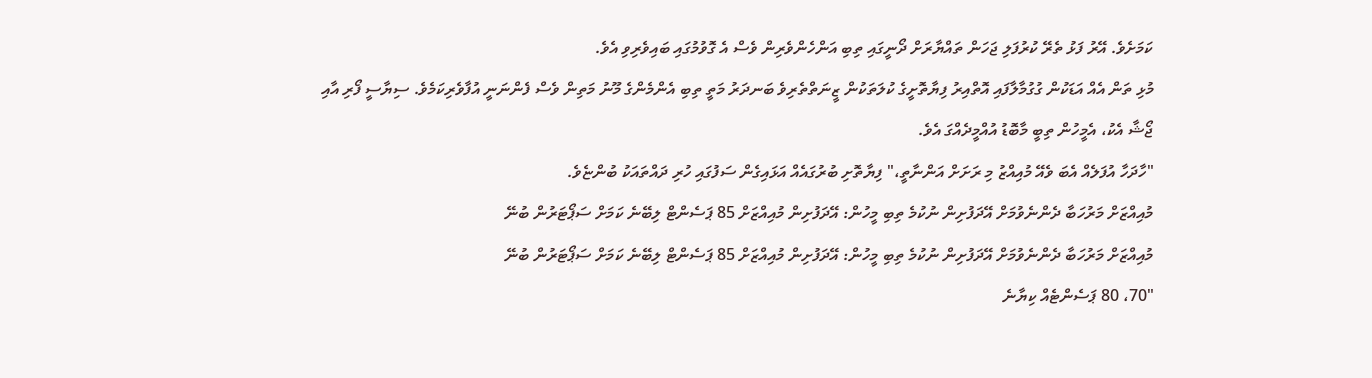ކަމަށެވެ. އޭރު ފަޅު ތެރޭ ކުރުފަލި ޖަހަން ތައްޔާރަށް ދޯނީގައި ތިބި އަންހެންވެރިން ވެސް އެ ގޮވުމުގައި ބައިވެރިވި އެވެ.
މުޅި ތަން އެއް އަޑަކުން ގުގުމާލާފައި އޮތްއިރު ފިޔާތޮށީގެ ކުލަތަކުން ޒީނަތްތެރިވެ ބަނދަރު މަތީ ތިބި އެންމެންގެ މޫނު މަތިން ވެސް ފެންނަނީ އުފާވެރިކަމެވެ. ސިޔާސީ ފޯރި އާއި ޖޯޝާ އެކު، އެމީހުން ތިބީ މާބޮޑު އުއްމީދެއްގަ އެވެ.
"ހާދަހާ އުފަލެއް އެބަ ވެއޭ މުއިއްޒު މި ރަށަށް އަންނާތީ،" ފިޔާތޮށި ބުރުގައެއް އަޅައިގެން ސަފުގައި ހުރި ދައްތައަކު ބުންޏެވެ.
މުއިއްޒަށް މަރުހަބާ ދެންނެވުމަށް އޭދަފުށިން ނުކުމެ ތިބި މީހުން: އޭދަފުށިން މުއިއްޒަށް 85 ޕަސެންޓް ލިބޭނެ ކަމަށް ސަޕޯޓަރުން ބުނޭ
މުއިއްޒަށް މަރުހަބާ ދެންނެވުމަށް އޭދަފުށިން ނުކުމެ ތިބި މީހުން: އޭދަފުށިން މުއިއްޒަށް 85 ޕަސެންޓް ލިބޭނެ ކަމަށް ސަޕޯޓަރުން ބުނޭ
"70، 80 ޕަސެންޓެއް ކިޔާނެ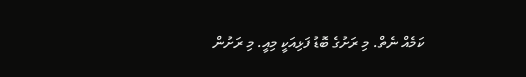ކަމެއް ނެތް. މި ރަށުގެ ބޮޑު ފަޅިއަކީ މިއީ. މި ރަށުން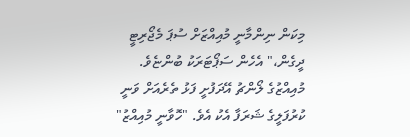މިކަން ނިންމާނީ މުއިއްޒަށް ސުޕަ މެޖޯރިޓީ ދީގެން،" އެހެން ސަޕޯޓަރަކު ބުންޏެވެ.
މުއިއްޒުގެ ލޯންޗު އޭދަފުށީ ފަޅު ތެރެއަށް ވަނީ ކުރުފަލީގެ ޝަރަފާ އެކު އެވެ. "ހޮވާނީ މުއިއްޒު"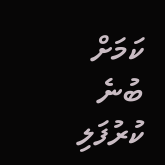ކަމަށް ބުނެ ކުރުފަލި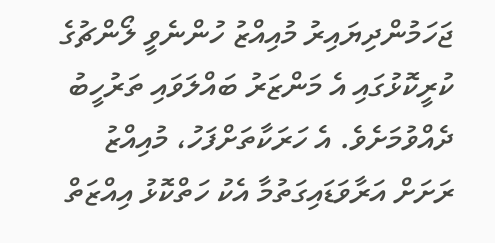ޖަހަމުންދިޔައިރު މުއިއްޒު ހުންނެވީ ލޯންޗުގެ ކުރީކޮޅުގައި އެ މަންޒަރު ބައްލަވައި ތަރުހީބު ދެއްވުމަށެވެ. އެ ހަރަކާތަށްފަހު، މުއިއްޒު ރަށަށް އަރާވަޑައިގަތުމާ އެކު ހަތްކޮޅު އިއްޒަތް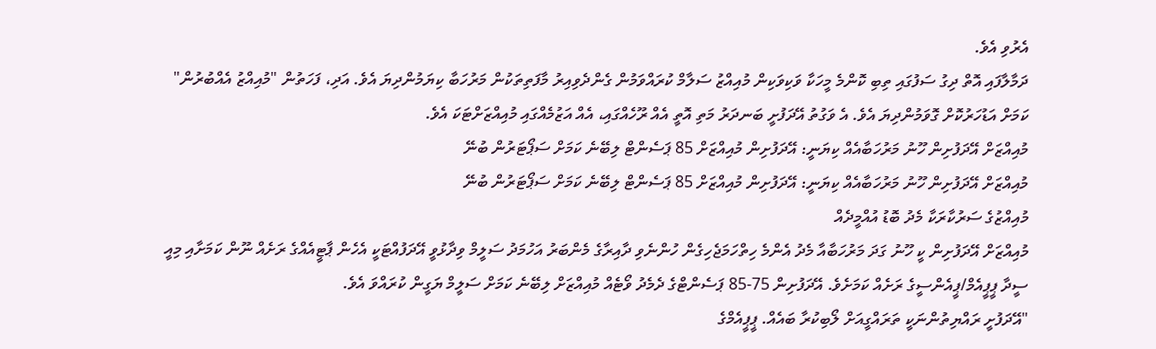އެރުވި އެވެ.
ދަމާލާފައި އޮތް ދިގު ސަފުގައި ތިބި ކޮންމެ މީހަކާ ވަކިވަކިން މުއިއްޒު ސަލާމް ކުރައްވަމުން ގެންދެވިއިރު މާފަތިތަކުން މަރުހަބާ ކިޔަމުންދިޔަ އެވެ. އަދި، ފަހަތުން "މުއިއްޒު އެއްބުރުން" ކަމަށް އަޑުހަރުކޮށް ގޮވަމުންދިޔަ އެވެ. އެ ވަގުތު އޭދަފުށީ ބަނދަރު މަތި އޮތީ އެއް ރޫހެއްގައި، އެއް އަޒުމެއްގައި މުއިއްޒަށްޓަކަ އެވެ.
މުއިއްޒަށް އޭދަފުށިން ހޫނު މަރުހަބާއެއް ކިޔަނީ: އޭދަފުށިން މުއިއްޒަށް 85 ޕަސެންޓް ލިބޭނެ ކަމަށް ސަޕޯޓަރުން ބުނޭ
މުއިއްޒަށް އޭދަފުށިން ހޫނު މަރުހަބާއެއް ކިޔަނީ: އޭދަފުށިން މުއިއްޒަށް 85 ޕަސެންޓް ލިބޭނެ ކަމަށް ސަޕޯޓަރުން ބުނޭ
މުއިއްޒުގެ ސަރުކާރަކާ މެދު ބޮޑު އުއްމީދެއް
މުއިއްޒަށް އޭދަފުށިން ކީ ހޫނު ގަދަ މަރުހަބާއާ މެދު އެންމެ ހިތްހަމަޖެހިގެން ހުންނެވި ދާއިރާގެ މެންބަރު އަހުމަދު ސަލީމް ވިދާޅުވީ އޭދަފުއްޓަކީ އެހެން ޕާޓީއެއްގެ ރަށެއް ނޫން ކަމަށާއި މިއީ ސީދާ ޕީޕީއެމް/ޕީއެންސީގެ ރަށެއް ކަމަށެވެ. އޭދަފުށިން 75-85 ޕަސެންޓްގެ ދެމެދު ވޯޓެއް މުއިއްޒަށް ލިބޭނެ ކަމަށް ސަލީމް ޔަގީން ކުރައްވަ އެވެ.
"އޭދަފުށީ ރައްޔިތުންނަކީ ތަރައްގީއަށް ލޯބިކުރާ ބައެއް. ޕީޕީއެމްގެ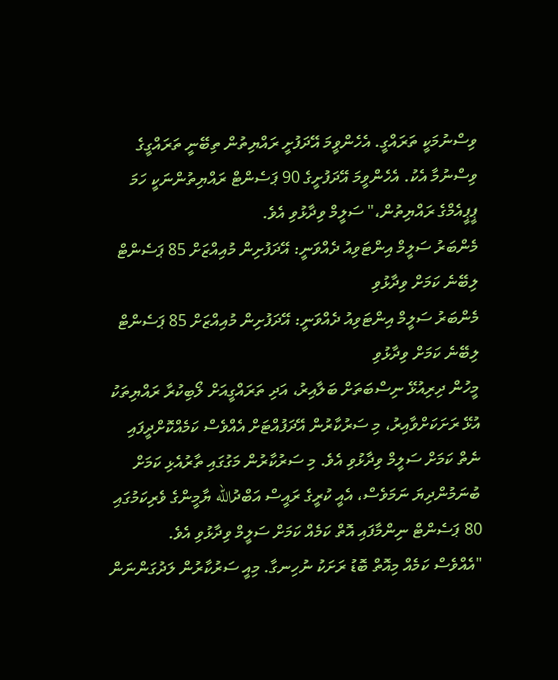ވިސްނުމަކީ ތަރައްގީ. އެހެންވީމަ އޭދަފުށީ ރައްޔިތުން ތިބޭނީ ތަރައްގީގެ ވިސްނުމާ އެކު. އެހެންވީމަ އޭދަފުށީގެ 90 ޕަސެންޓް ރައްޔިތުންނަކީ ހަމަ ޕީޕީއެމްގެ ރައްޔިތުން،" ސަލީމް ވިދާޅުވި އެވެ.
މެންބަރު ސަލީމް އިންޓަވިއު ދެއްވަނީ: އޭދަފުށިން މުއިއްޒަށް 85 ޕަސެންޓް ލިބޭނެ ކަމަށް ވިދާޅުވި
މެންބަރު ސަލީމް އިންޓަވިއު ދެއްވަނީ: އޭދަފުށިން މުއިއްޒަށް 85 ޕަސެންޓް ލިބޭނެ ކަމަށް ވިދާޅުވި
މީހުން ދިރިއުޅޭ ނިސްބަތަށް ބަލާއިރު، އަދި ތަރައްގީއަށް ލޯބިކުރާ ރައްޔިތަކު އުޅޭ ރަށަކަށްވާއިރު، މި ސަރުކާރުން އޭދަފުއްޓަށް އެއްވެސް ކަމެއްކޮށްދީފައި ނެތް ކަމަށް ސަލީމް ވިދާޅުވި އެވެ. މި ސަރުކާރުން މަގުގައި ތާރުއެޅި ކަމަށް ބުނަމުންދިޔަ ނަމަވެސް، އެއީ ކުރީގެ ރައީސް އަބްދުالله ޔާމީންގެ ވެރިކަމުގައި 80 ޕަސެންޓް ނިންމާފައި އޮތް ކަމެއް ކަމަށް ސަލީމް ވިދާޅުވި އެވެ.
"އެއްވެސް ކަމެއް މިއޮތް ބޮޑު ރަށަކު ނުހިނގާ. މިއީ ސަރުކާރުން ލަދުގަންނަން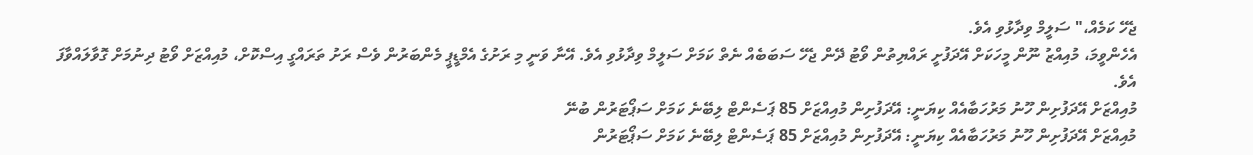ޖެހޭ ކަމެއް،" ސަލީމް ވިދާޅުވި އެވެ.
އެހެންވީމަ، މުއިއްޒު ނޫން މީހަކަށް އޭދަފުށީ ރައްޔިތުން ވޯޓު ދޭން ޖެހޭ ސަބަބެއް ނެތް ކަމަށް ސަލީމް ވިދާޅުވި އެވެ. އޭނާ ވަނީ މި ރަށުގެ އެމްޑީޕީ މެންބަރުން ވެސް ރަށު ތަރައްގީ އިސްކޮށް، މުއިއްޒަށް ވޯޓު ދިނުމަށް ގޮވާލައްވާފަ އެވެ.
މުއިއްޒަށް އޭދަފުށިން ހޫނު މަރުހަބާއެއް ކިޔަނީ: އޭދަފުށިން މުއިއްޒަށް 85 ޕަސެންޓް ލިބޭނެ ކަމަށް ސަޕޯޓަރުން ބުނޭ
މުއިއްޒަށް އޭދަފުށިން ހޫނު މަރުހަބާއެއް ކިޔަނީ: އޭދަފުށިން މުއިއްޒަށް 85 ޕަސެންޓް ލިބޭނެ ކަމަށް ސަޕޯޓަރުން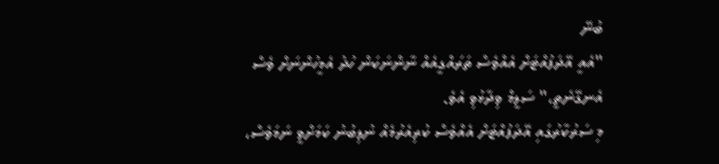ބުނޭ
"އެއީ އޭދަފުއްޓަށް އެއްވެސް ތަރައްގީއެއް ނާންނަކަން ހުދު އެމީހުންނަށް ވެސް އެނގޭނެތީ،" ސަލީމް ވިދާޅުވި އެވެ.
މި ސަރުކާރުގައި އޭދަފުއްޓަށް އެއްވެސް ކުރިއެރުމެއް ނުލިބުނު ކަމަށްވީ ނަމަވެސް،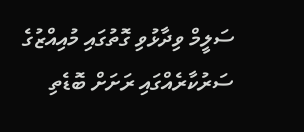ސަލީމް ވިދާޅުވި ގޮތުގައި މުއިއްޒުގެ ސަރުކާރެއްގައި ރަށަށް ބޮޑެތި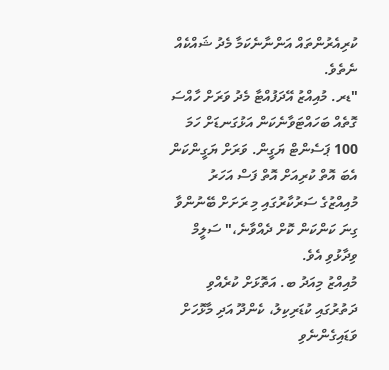ކުރިއެރުންތައް އަންނާނެކަމާ މެދު ޝައްކެއް ނެތެވެ.
"ޑރ. މުއިއްޒު އޭދަފުއްޓާ މެދު ވަރަށް ހާއްސަ ގޮތެއް ބަހައްޓަވާނެކަން އަޅުގަނޑަށް ހަމަ 100 ޕަސެންޓް ޔަގީން. ވަރަށް ޔަގީންކަން އެބަ އޮތް ކުރިއަށް އޮތް ފަސް އަހަރު މުއިއްޒުގެ ސަރުކާރުގައި މި ރަށަށް ބޭނުންވާ ގިނަ ކަންކަން ކޮށް ދެއްވާނެ،" ސަލީމް ވިދާޅުވި އެވެ.
މުއިއްޒު މިއަދު ބ. އަތޮޅަށް ކުރެއްވި ދަތުރުގައި ކުޑަރިކިލު، ކެންދޫ އަދި މާޅޮހަށް ވަޑައިގެންނެވި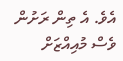އެވެ. އެ ތިން ރަށުން ވެސް މުއިއްޒަށް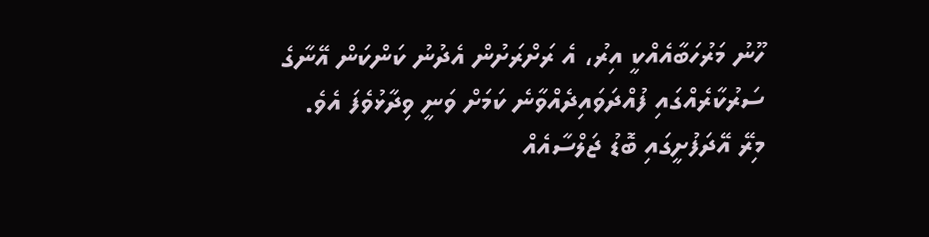ހޫނު މަރުހަބާއެއްކީ އިރު، އެ ރަށްރަށުން އެދުނު ކަންކަން އޭނާގެ ސަރުކާރެއްގައި ފުއްދަވައިދެއްވާނެ ކަމަށް ވަނީ ވިދާޅުވެފަ އެވެ.
މިރޭ އޭދަފުށީގައި ބޮޑު ޖަލްސާއެއް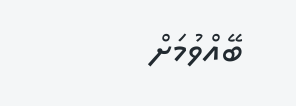ބޭއްވުމަށް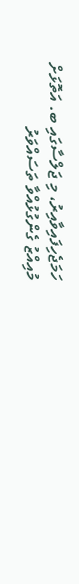ހަމަޖެހިފައިވާއިރު، މި ޖަލްސާގައި ބ. އަތޮޅަށް މުއިއްޒު ގެންގުޅުއްވާ ތަސައްވަރު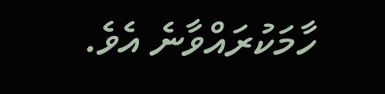ހާމަކުރައްވާނެ އެވެ.